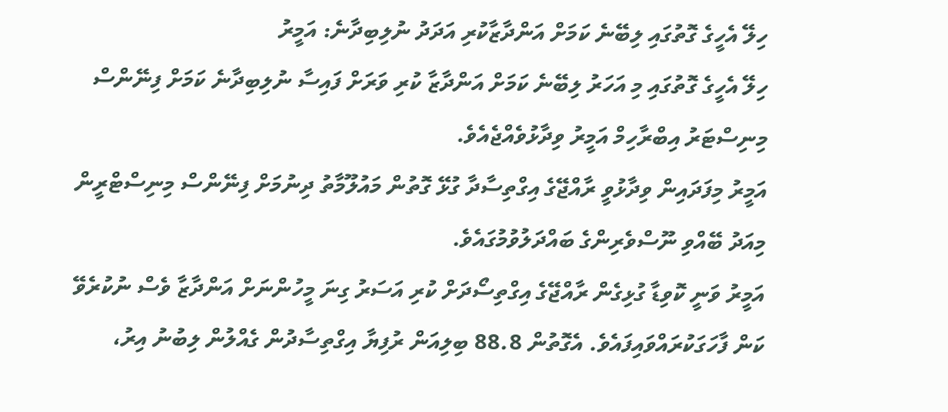ހިލޭ އެހީގެ ގޮތުގައި ލިބޭނެ ކަމަށް އަންދާޒާކުރި އަދަދު ނުލިބިދާނެ: އަމީރު
ހިލޭ އެހީގެ ގޮތުގައި މި އަހަރު ލިބޭނެ ކަމަށް އަންދާޒާ ކުރި ވަރަށް ފައިސާ ނުލިބިދާނެ ކަމަށް ފިނޭންސް މިނިސްޓަރު އިބްރާހިމް އަމީރު ވިދާޅުވެއްޖެއެވެ.
އަމީރު މިފަދައިން ވިދާޅުވީ ރާއްޖޭގެ އިގްތިސާދާ ގުޅޭ ގޮތުން މައުލޫމާތު ދިނުމަށް ފިނޭންސް މިނިސްޓްރީން މިއަދު ބޭއްވި ނޫސްވެރިންގެ ބައްދަލުވުމުގައެވެ.
އަމީރު ވަނީ ކޮވިޑާ ގުޅިގެން ރާއްޖޭގެ އިގްތިސޯދަށް ކުރި އަސަރު ގިނަ މީހުންނަށް އަންދާޒާ ވެސް ނުކުރެވޭ ކަން ފާހަގަކުރައްވައިފައެވެ. އެގޮތުން 88.8 ބިލިއަން ރުފިޔާ އިގްތިސާދުން ގެއްލުން ލިބުނު އިރު،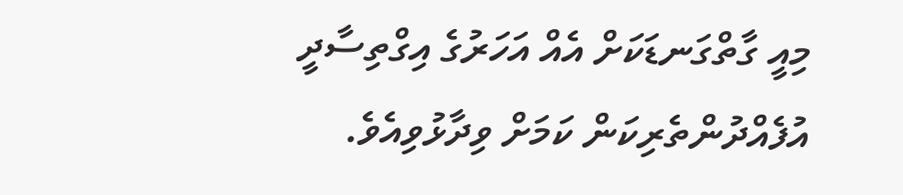މިއީ ގާތްގަނޑަކަށް އެއް އަހަރުގެ އިގްތިސާދީ އުފެއްދުންތެރިކަން ކަމަށް ވިދާޅުވިއެވެ.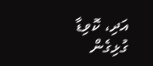އަދި، ކޮވިޑާ ގުޅިގެން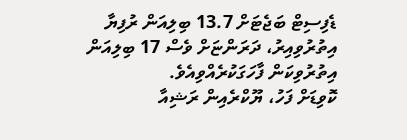ޑެފިސިޓް ބަޖެޓަށް 13.7 ބިލިއަން ރުފިޔާ އިތުރުވިއިރު، ދަރަންޏަށް ވެސް 17 ބިލިއަން އިތުރުވިކަން ފާހަގަކުރެއްވިއެވެ.
ކޮވިޑަށް ފަހު، ޔޫކްރެއިން ރަޝިއާ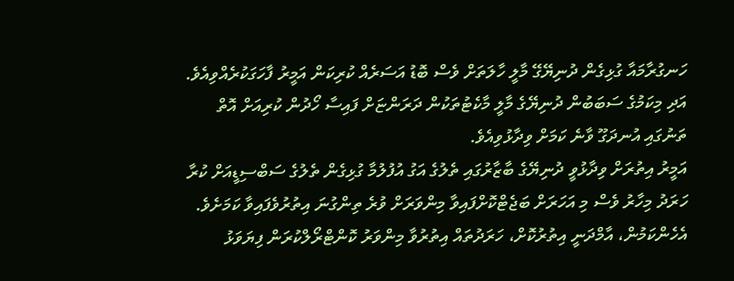ހަނގުރާމައާ ގުޅިގެން ދުނިޔޭގޭ މާލީ ހާލަތަށް ވެސް ބޮޑު އަސަރެއް ކުރިކަން އަމީރު ފާހަގަކުރެއްވިއެވެ. އަދި މިކަމުގެ ސަބަބުން ދުނިޔޭގެ މާލީ މާކެޓުތަކުން ދަރަންޏަށް ފައިސާ ހޯދުން ކުރިއަށް އޮތް ތަނުގައި އުނދަގޫ ވާނެ ކަމަށް ވިދާޅުވިއެވެ.
އަމީރު އިތުރަށް ވިދާޅުވީ ދުނިޔޭގެ ބާޒާރުގައި ތެލުގެ އަގު އުފުލުމާ ގުޅިގެން ތެލުގެ ސަބްސިޑީއަށް ކުރާ ހަރަދު މިހާރު ވެސް މި އަހަރަށް ބަޖެޓްކޮށްފައިވާ މިންވަރަށް ވުރެ ތިންގުނަ އިތުރުވެފައިވާ ކަމަށެވެ.
އެހެންކަމުން، އާމްދަނީ އިތުރުކޮށް، ހަރަދުތައް އިތުރުވާ މިންވަރު ކޮންޓްރޯލްކުރަން ފިޔަވަޅު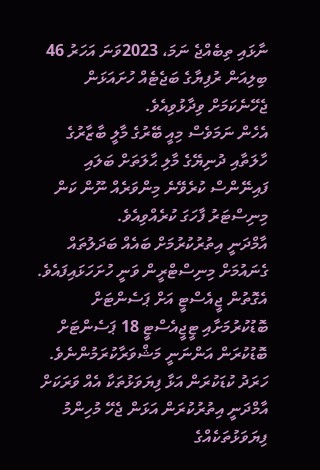ނާޅައި ތިބެއްޖެ ނަމަ، 2023ވަނަ އަހަރު 46 ބިލިއަން ރުފިޔާގެ ބަޖެޓެއް ހުށައަޅަން ޖެހޭނެކަމަށް ވިދާޅުވިއެވެ.
އެހެން ނަމަވެސް މިއީ ބޭރުގެ މާލީ ބާޒާރުގެ ހާލަތާއި ދުނިޔޭގެ މާލި ޙާލަތަށް ބަލައި ފައިނޭންސް ކުރެވޭނެ މިންވަރެއް ނޫން ކަން މިނިސްޓަރު ފާހަގަ ކުރެއްވިއެވެ.
އާމްދަނީ އިތުރުކުރުމަށް ބައެއް ބަދަލުތައް ގެނައުމަށް މިނިސްޓްރީން ވަނީ ހުށަހަޅައިފައެވެ. އެގޮތުން ޖީއެސްޓީ އަށް ޕަސެންޓަށް ބޮޑުކުރުމަށާއި ޓީޖީއެސްޓީ 18 ޕަސެންޓަށް ބޮޑުކުރަން އަންނަނީ މަޝްވަރާކުރަމުންނެވެ.
ހަރަދު ކުޑަކުރަން އަޅާ ފިޔަވަޅުތަކާ އެއް ވަރަކަށް އާމްދަނީ އިތުރުކުރަން އަޅަން ޖެހޭ މުހިންމު ފިޔަވަޅުތަކެއްގެ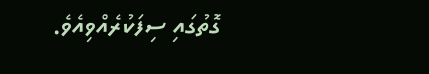ގޮތުގައި ސިފަކުރެއްވިއެވެ.